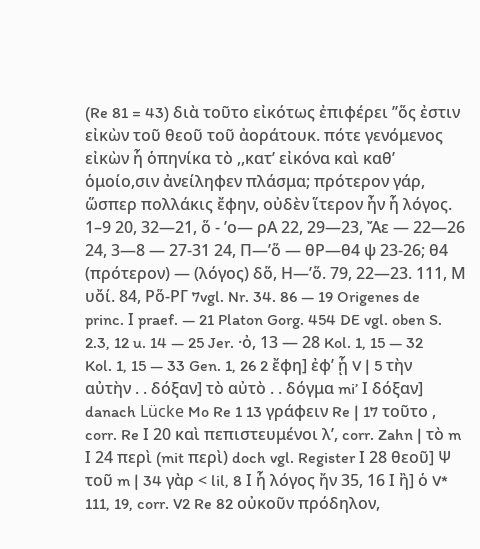(Re 81 = 43) διὰ τοῦτο εἰκότως ἐπιφέρει ’’ὅς ἐστιν εἰκὼν τοῦ θεοῦ τοῦ ἀοράτουκ. πότε γενόμενος εἰκὼν ἧ ὁπηνίκα τὸ ,,κατ’ εἰκόνα καὶ καθ’ ὁμοίο,σιν ἀνείληφεν πλάσμα; πρότερον γάρ, ὥσπερ πολλάκις ἔφην, οὐδὲν ἵτερον ἦν ἧ λόγος. 1–9 20, 32—21, ὅ - ’ο— ρΑ 22, 29—23, Ἄε — 22—26 24, 3—8 — 27-31 24, Π—’ὅ — θΡ—θ4 ψ 23-26; θ4 (πρότερον) — (λόγος) δὅ, Η—’ὅ. 79, 22—23. 111, Μ υὄί. 84, Pὅ-ΡΓ 7vgl. Nr. 34. 86 — 19 Origenes de princ. Ι praef. — 21 Platon Gorg. 454 DE vgl. oben S. 2.3, 12 u. 14 — 25 Jer. ·ὀ, 13 — 28 Kol. 1, 15 — 32 Kol. 1, 15 — 33 Gen. 1, 26 2 ἔφη] ἐφ’ ᾗ V | 5 τὴν αὐτὴν . . δόξαν] τὸ αὐτὸ . . δόγμα mi’ Ι δόξαν] danach Lücke Mo Re 1 13 γράφειν Re | 17 τοῦτο , corr. Re Ι 20 καὶ πεπιστευμένοι λ’, corr. Zahn | τὸ m Ι 24 περὶ (mit περὶ) doch vgl. Register Ι 28 θεοῦ] Ψ τοῦ m | 34 γὰρ < lil, 8 Ι ἧ λόγος ἤν 35, 16 Ι ἢ] ὁ V* 111, 19, corr. V2 Re 82 οὐκοῦν πρόδηλον,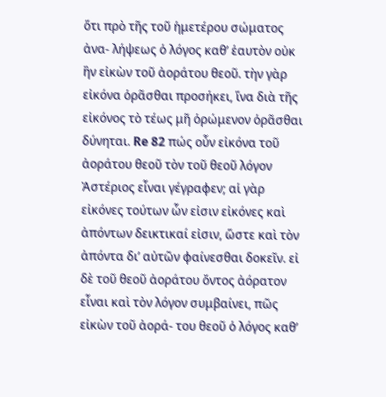ὅτι πρὸ τῆς τοῦ ἡμετέρου σώματος ἀνα- λήψεως ὁ λόγος καθ’ ἑαυτὸν οὐκ ἢν εἰκὼν τοῦ ἀοράτου θεοῦ. τὴν γὰρ εἰκόνα ὁρᾶσθαι προσήκει, ἵνα διὰ τῆς εἰκόνος τὸ τέως μῆ ὁρώμενον ὁρᾶσθαι δύνηται. Re 82 πώς οὖν εἰκόνα τοῦ ἀοράτου θεοῦ τὸν τοῦ θεοῦ λόγον Ἀστέριος εἶναι γέγραφεν; αἱ γὰρ εἰκόνες τούτων ὧν εἰσιν εἰκόνες καὶ ἀπόντων δεικτικαί εἰσιν, ὥστε καὶ τὸν ἀπόντα δι’ αὐτῶν φαίνεσθαι δοκεῖν. εἰ δὲ τοῦ θεοῦ ἀοράτου ὄντος ἀόρατον εἶναι καὶ τὸν λόγον συμβαίνει, πῶς εἰκὼν τοῦ ἀορά- του θεοῦ ὁ λόγος καθ’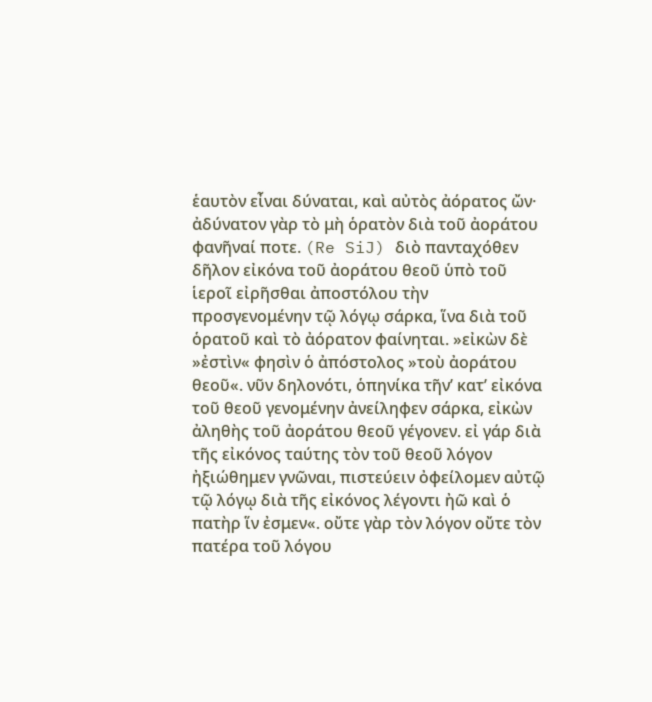ἑαυτὸν εἶναι δύναται, καὶ αὐτὸς ἀόρατος ὤν· ἀδύνατον γὰρ τὸ μὴ ὁρατὸν διὰ τοῦ ἀοράτου φανῆναί ποτε. (Re SiJ) διὸ πανταχόθεν δῆλον εἰκόνα τοῦ ἀοράτου θεοῦ ὑπὸ τοῦ ἱεροῖ εἰρῆσθαι ἀποστόλου τὴν προσγενομένην τῷ λόγῳ σάρκα, ἵνα διὰ τοῦ ὁρατοῦ καὶ τὸ ἀόρατον φαίνηται. »εἰκὼν δὲ »ἐστὶν« φησὶν ὁ ἀπόστολος »τοὺ ἀοράτου θεοῦ«. νῦν δηλονότι, ὁπηνίκα τῆν’ κατ’ εἰκόνα τοῦ θεοῦ γενομένην ἀνείληφεν σάρκα, εἰκὼν ἀληθὴς τοῦ ἀοράτου θεοῦ γέγονεν. εἰ γάρ διὰ τῆς εἰκόνος ταύτης τὸν τοῦ θεοῦ λόγον ἠξιώθημεν γνῶναι, πιστεύειν ὀφείλομεν αὐτῷ τῷ λόγῳ διὰ τῆς εἰκόνος λέγοντι ἠῶ καὶ ὁ πατὴρ ἵν ἐσμεν«. οὔτε γὰρ τὸν λόγον οὔτε τὸν πατέρα τοῦ λόγου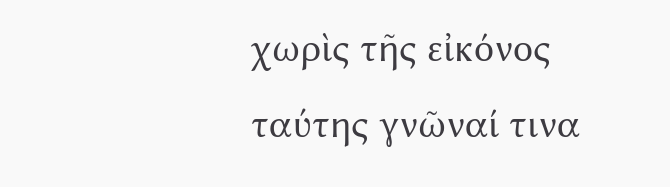χωρὶς τῆς εἰκόνος ταύτης γνῶναί τινα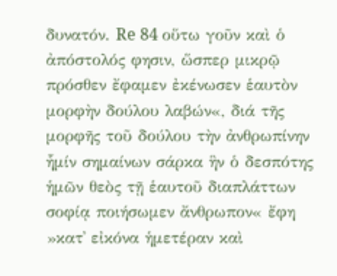δυνατόν. Re 84 οὕτω γοῦν καὶ ὁ ἀπόστολός φησιν, ὥσπερ μικρῷ πρόσθεν ἔφαμεν ἐκένωσεν ἑαυτὸν μορφὴν δούλου λαβών«, διά τῆς μορφῆς τοῦ δούλου τὴν ἀνθρωπίνην ἧμίν σημαίνων σάρκα ἣν ὁ δεσπότης ἡμῶν θεὸς τῇ ἑαυτοῦ διαπλάττων σοφίᾳ ποιήσωμεν ἄνθρωπον« ἔφη »κατ᾿ εἰκόνα ἡμετέραν καὶ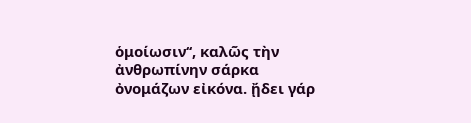ὁμοίωσιν‘‘, καλῶς τὴν ἀνθρωπίνην σάρκα ὀνομάζων εἰκόνα. ᾔδει γάρ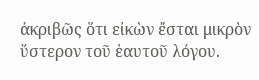ἀκριβῶς ὅτι εἰκὼν ἔσται μικρὸν ὕστερον τοῦ ἑαυτοῦ λόγου.